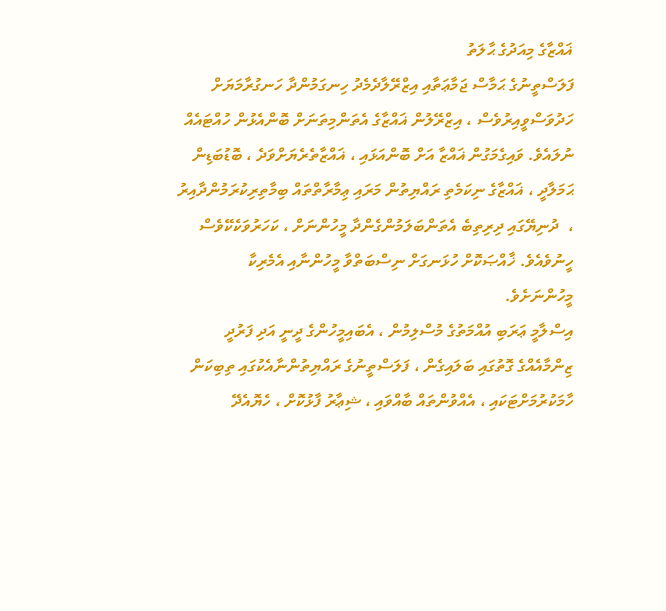ޣައްޒާގެ މިއަދުގެ ޙާލަތު
ފަލަސްތީނުގެ ޙަމާސް ޖަމާޢަތާއި އިޒްރޭލާދެމެދު ހިނގަމުންދާ ހަނގުރާމަޔަށް ހަދުވަސްވީއިރުވެސް ، އިޒްރޭލުން ޣައްޒާގެ އެތަންމިތަނަށް ބޮންއެޅުން ހުއްޓައެއް ނުލައެވެ. ވައިގެމަގުން ޣައްޒާ އަށް ބޮންއަޅައި ، ޣައްޒާތެރެޔަށްވަދެ ، ބޮޑުބަޑިން ޙަމަލާދީ ، ޣައްޒާގެ ނިކަމެތި ރައްޔިތުން މަރައި ޢިމާރާތްތައް ބިމާތިރިކުރަމުންދާއިރު ،  ދުނިޔޭގައި ދިރިތިބެ އެތަންބަލަމުންގެންދާ މީހުންނަށް ، ކަހަރުވަކެކޭވެސް ހީނުވެއެވެ. ޚާއްޞަކޮށް ހުޅަނގަށް ނިސްބަތްވާ މީހުންނާއި އެމެރިކާ މީހުންނަށެވެ.
އިސްލާމީ ޢަރަބި އުއްމަތުގެ މުސްލިމުން ، އެބައިމީހުންގެ ދީނީ އަދި ފަރުދީ ޒިންމާއެއްގެ ގޮތުގައި ބަލައިގެން ، ފަލަސްތީނުގެ ރައްޔިތުންނާއެކުގައި ތިބިކަން ހާމަކުރުމަށްޓަކައި ، އެއްވުންތައް ބާއްވައި ، ޝިޢާރު ފާޅުކޮށް ، ހެޔޮއެދޭ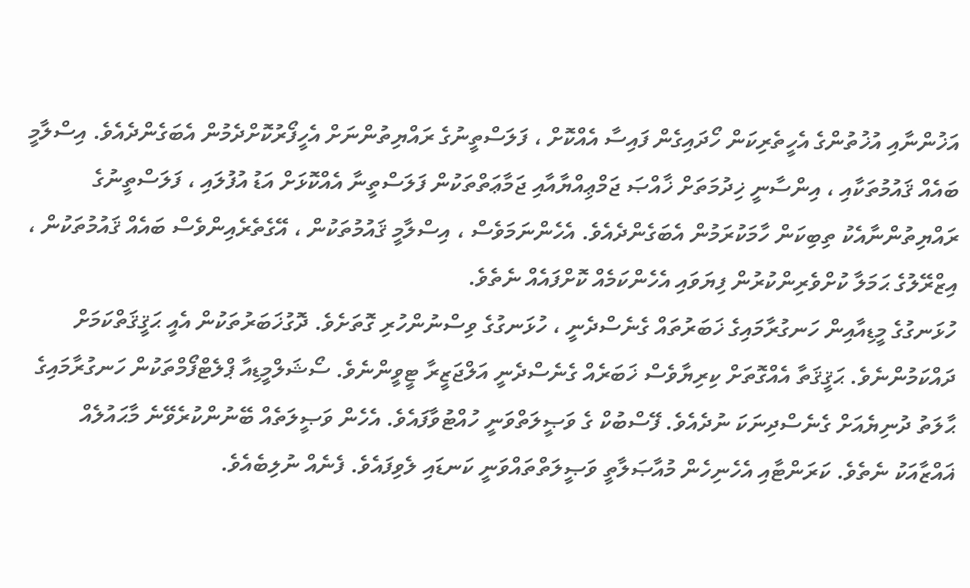އަޚުންނާއި އުޚުތުންގެ އެހީތެރިކަން ހޯދައިގެން ފައިސާ އެއްކޮށް ، ފަލަސްތީނުގެ ރައްޔިތުންނަށް އެހީފޯރުކޮށްދެމުން އެބަގެންދެއެވެ. އިސްލާމީ ބައެއް ޤައުމުތަކާއި ، އިންސާނީ ޚިދުމަތަށް ޚާއްޞަ ޖަމްޢިއްޔާއާއި ޖަމާޢަތްތަކުން ފަލަސްތީނާ އެއްކޮޅަށް އަޑު އުފުލައި ، ފަލަސްތީނުގެ ރައްޔިތުންނާއެކު ތިބިކަން ހާމަކުރަމުން އެބަގެންދެއެވެ. އެހެންނަމަވެސް ، އިސްލާމީ ޤައުމުތަކުން ، އޭގެތެރެއިންވެސް ބައެއް ޤައުމުތަކުން ، އިޒްރޭލުގެ ޙަމަލާ ކުށްވެރިންކުރުން ފިޔަވައި އެހެންކަމެއް ކޮށްފައެއް ނެތެވެ.
ހުޅަނގުގެ މީޑިއާއިން ހަނގުރާމައިގެ ޚަބަރުތައް ގެނެސްދެނީ ، ހުޅަނގުގެ ވިސްނުންހުރި ގޮތަށެވެ. ދޮގުޚަބަރުތަކުން އެއީ ޙަޤީޤަތްކަމަށް ދައްކަމުންނެވެ. ޙަޤީޤަތާ އެއްގޮތަށް ކިރިޔާވެސް ޚަބަރެއް ގެނެސްދެނީ އަލްޖަޒީރާ ޓީވީންނެވެ. ސޯޝަލްމީޑިއާ ޕްލެޓްފޯމްތަކުން ހަނގުރާމައިގެ ޙާލަތު ދުނިޔެއަށް ގެނެސްދިނަކަ ނުދެއެވެ. ފޭސްބުކް ގެ ވަޞީލަތްވަނީ ހުއްޓުވާފައެވެ. އެހެން ވަޞީލަތެއް ބޭނުންކުރެވޭނެ މާޙައުލެއް ޣައްޒާއަކު ނެތެވެ. ކަރަންޓާއި އެހެނިހެން މުއާޞަލާތީ ވަޞީލަތްތައްވަނީ ކަނޑައި ލެވިފައެވެ. ފެނެއް ނުލިބެއެވެ.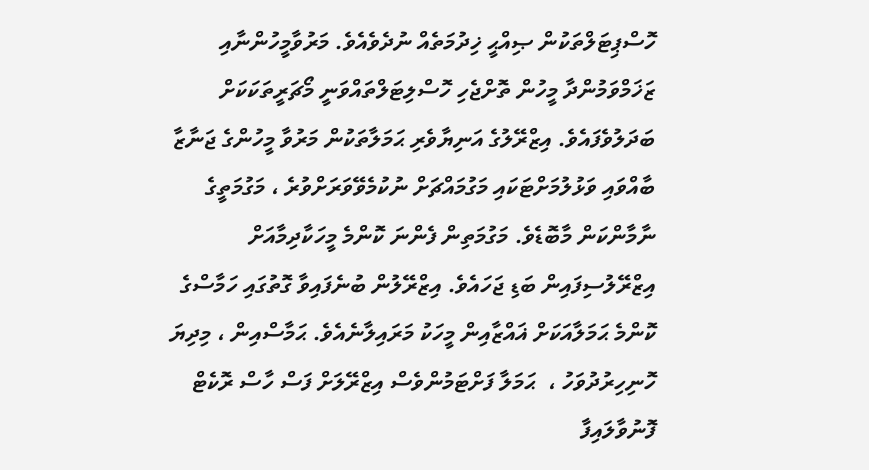ހޮސްޕިޓަލްތަކުން ޞިއްޙީ ޚިދުމަތެއް ނުދެވެއެވެ. މަރުވާމީހުންނާއި ޒަޚަމްވަމުންދާ މީހުން ތޮށްޖެހި ހޮސްލިޓަލްތައްވަނީ މޯޗަރީތަކަކަށް ބަދަލުވެފައެވެ. އިޒްރޭލުގެ އަނިޔާވެރި ޙަމަލާތަކުން މަރުވާ މީހުންގެ ޖަނާޒާ ބާއްވައި ވަޅުލުމަށްޓަކައި މަގުމައްޗަށް ނުކުމެވޭވަރަށްވުރެ ، މަގުމަތީގެ ނާމާންކަން މާބޮޑެވެ. މަގުމަތިން ފެންނަ ކޮންމެ މީހަކާދިމާއަށް އިޒްރޭލުސިފައިން ބަޑި ޖަހައެވެ. އިޒްރޭލުން ބުނެފައިވާ ގޮތުގައި ހަމާސްގެ ކޮންމެ ޙަމަލާއަކަށް ޣައްޒާއިން މީހަކު މަރައިލާނެއެވެ. ޙަމާސްއިން ، މިދިޔަ ހޮނިހިރުދުވަހު ،  ޙަމަލާ ފަށްޓަމުންވެސް އިޒްރޭލަށް ފަސް ހާސް ރޮކެޓް ފޮނުވާލައިފާ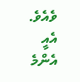ވެއެވެ. އެއީ އެންމެ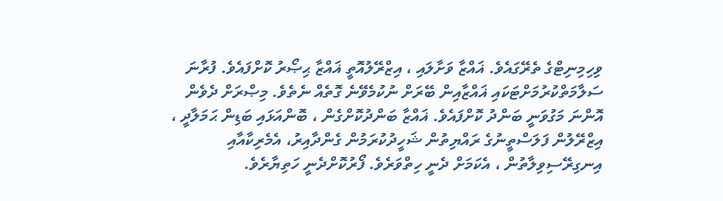ވިހިމިނިޓްގެ ތެރޭގައެވެ. ޣައްޒާ ވަށާލައި ، އިޒްރޭލުއޮތީ ޣައްޒާ ޙިޞޯރު ކޮށްފައެވެ. ފުރާނަ ސަލާމަތްކުރުމަށްޓަކައި ޣައްޒާއިން ބޭރަށް ނުކުމެވޭނެ ގޮތެއް ނެތެވެ. މިޞްރަށް ދެވެން އޮންނަ މަގުވަނީ ބަންދު ކޮށްފައެވެ. ޣައްޒާ ބަންދުކޮށްގެން ، ބޮންއަޅައި ބަޑިން ޙަމަލާދީ ، އިޒްރޭލުން ފަލަސްތީނުގެ ރައްޔިތުން ޝަހީދުކުރަމުން ގެންދާއިރު، އެމެރިކާއާއި އިނގިރޭސިވިލާތުން ، އެކަމަށް ދެނީ ހިތްވަރެވެ. ފޯރުކޮށްދެނީ ހަތިޔާރެވެ.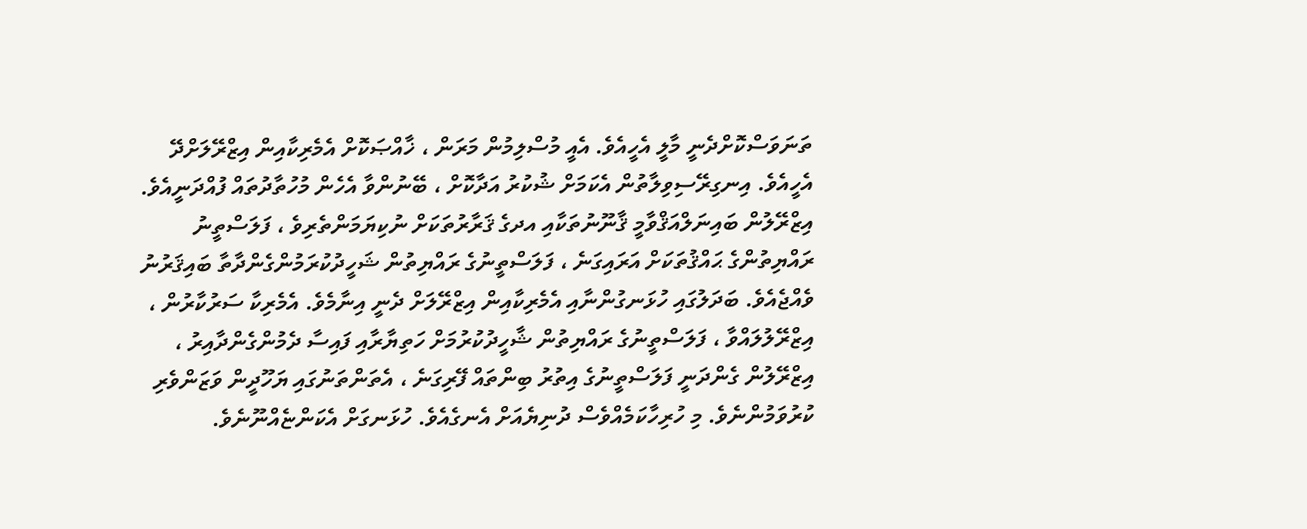ތަނަވަސްކޮށްދެނީ މާލީ އެހީއެވެ. އެއީ މުސްލިމުން މަރަން ، ޚާއްޞަކޮށް އެމެރިކާއިން އިޒްރޭލަށްދޭ އެހީއެވެ. އިނގިރޭސިވިލާތުން އެކަމަށް ޝުކުރު އަދާކޮށް ، ބޭނުންވާ އެހެން މުހުތާދުތައް ފުއްދަނީއެވެ.
އިޒްރޭލުން ބައިނަލްއަޤްވާމީ ޤާނޫނުތަކާއި އދގެ ޤަރާރުތަކަށް ނުކިޔަމަންތެރިވެ ، ފަލަސްތީނު ރައްޔިތުންގެ ޙައްޤުތަކަށް އަރައިގަނެ ، ފަލަސްތީނުގެ ރައްޔިތުން ޝަހީދުކުރަމުންގެންދާތާ ބައިޤަރުނު ވެއްޖެއެވެ. ބަދަލުގައި ހުޅަނގުންނާއި އެމެރިކާއިން އިޒްރޭލަށް ދެނީ އިނާމެވެ. އެމެރިކާ ސަރުކާރުން ، އިޒްރޭލުލައްވާ ، ފަލަސްތީނުގެ ރައްޔިތުން ޝާހީދުކުރުމަށް ހަތިޔާރާއި ފައިސާ ދެމުންގެންދާއިރު ، އިޒްރޭލުން ގެންދަނީ ފަލަސްތީނުގެ އިތުރު ބިންތައް ފޭރިގަނެ ، އެތަންތަނުގައި ޔަހޫދީން ވަޒަންވެރި ކުރުވަމުންނެވެ. މި ހުރިހާކަމެއްވެސް ދުނިޔެއަށް އެނގެއެވެ. ހުޅަނގަށް އެކަންޏެއްނޫނެވެ.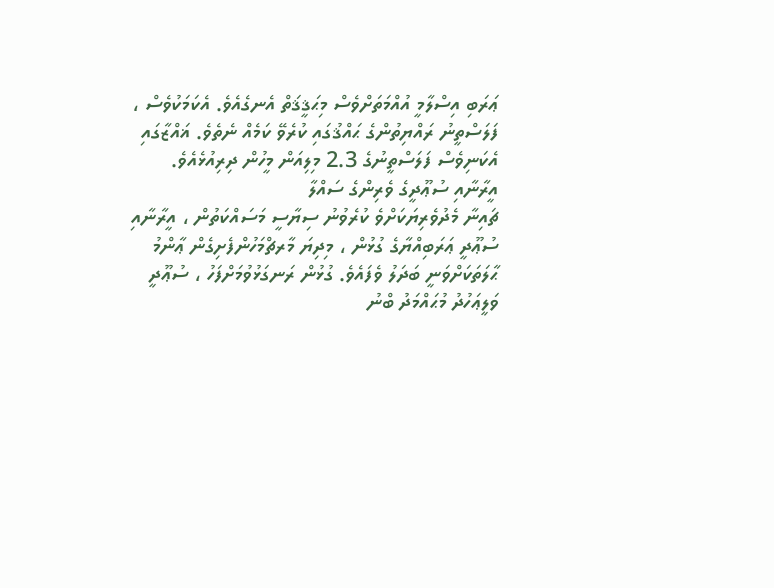ޢަރަބި އިސްލާމީ އުއްމަތަށްވެސް މިޙަޤީޤަތް އެނގެއެވެ. އެކަމަކުވެސް ، ފަލަސްތީނު ރައްޔިތުންގެ ޙައްޤުގައި ކުރެވޭ ކަމެއް ނެތެވެ. ޣައްޒާގައި އެކަނިވެސް ފަލަސްތީނުގެ 2.3 މިލިއަން މީހުން ދިރިއުޅެއެވެ.
އީރާނާއި ސުޢޫދީގެ ވެރިންގެ ސައްލާ
ޗައިނާ މެދުވެރިޔަކަށްވެ ކުރެވުނު ސިޔާސީ މަސައްކަތުން ، އީރާނާއި ސުޢޫދީ ޢަރަބިއްޔާގެ ގުޅުން ، މިދިޔަ މާރޗްމަހުންފެށިގެން ޢާންމު ޙާލަތަކަށްވަނީ ބަދަލު ވެފައެވެ. ގުޅުން ރަނގަޅުވުމަށްފަހު ، ސުޢޫދީ ވަލީޢަހުދު މުޙައްމަދު ބްނު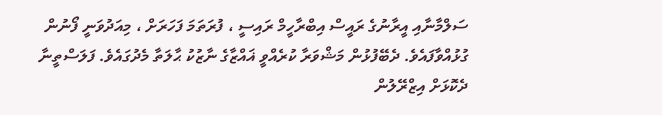ސަލްމާނާއި އީރާނުގެ ރައީސް އިބްރާހީމް ރައިސީ ، ފުރަތަމަ ފަހަރަށް ، މިއަދުވަނީ ފޯނުން ގުޅުއްވާފައެވެ. ދެބޭފުޅުން މަޝްވަރާ ކުރެއްވީ ޣައްޒާގެ ނާޒުކު ޙާލަތާ މެދުގައެވެ. ފަލަސްތީނާ ދެކޮޅަށް އިޒްރޭލުން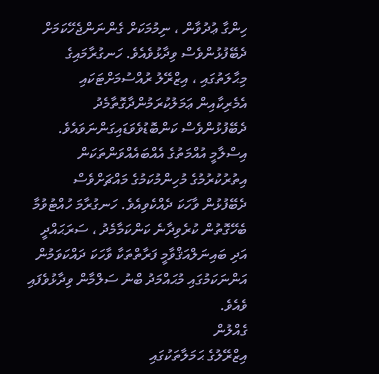ހިންގާ ޢުދުވާން ، ނިމުމަކަށް ގެންނަންޖެހޭކަމަށް ދެބޭފުޅުންވެސް ވިދާޅުވެއެވެ. ހަނގުރާމައިގެ މިޙާލަތުގައި ، އިޒްރޭލު ރުއްސުމަށްޓަކައި އެމެރިކާއިން ޢަމަލުކުރަމުންދާގޮތާމެދު ދެބޭފުޅުންވެސް ކަންބޮޑުވެވަޑައިގަންނަވައެވެ. އިސްލާމީ އުއްމަތުގެ އެއްބައެއްވަންތަކަން އިތުރުކުރުމުގެ މުހިންމުކަމުގެ މައްޗަށްވެސް ދެބޭފުޅުން ވާހަކަ ދެއްކެވިއެވެ. ހަނގުރާމަ ހުއްޓުވުމާ ބެހޭގޮތުން ކުރެވިދާނެ ކަންކަމާމެދު ، ސަރަޙައްދީ އަދި ބައިނަލްއަޤްވާމީ ފަރާތްތަކާ ވާހަކަ ދައްކަވަމުން އަންނަކަމުގައި މުޙައްމަދު ބްނު ސަލްމާން ވިދާޅުވެފައި ވެއެވެ.
ގެއްލުން
އިޒްރޭލުގެ ޙަމަލާތަކުގައި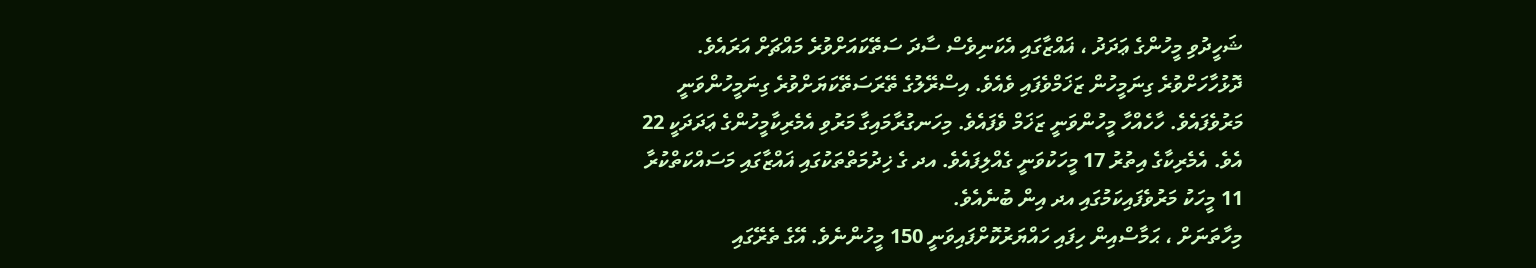ޝަހީދުވި މީހުންގެ ޢަދަދު ، ޣައްޒާގައި އެކަނިވެސް ސާދަ ސަތޭކައަށްވުރެ މައްޗަށް އަރައެވެ. ދޮޅުހާހަށްވުރެ ގިނަމީހުން ޒަޚަމްވެފައި ވެއެވެ. އިސްރޭލުގެ ތޭރަސަތޭކަޔަށްވުރެ ގިނަމީހުންވަނީ މަރުވެފައެވެ. ހާހެއްހާ މީހުންވަނީ ޒަޚަމް ވެފައެވެ. މިހަނގުރާމައިގާ މަރުވި އެމެރިކާމީހުންގެ ޢަދަދަކީ 22 އެވެ. އެމެރިކާގެ އިތުރު 17 މީހަކުވަނީ ގެއްލިފައެވެ. އދ ގެ ޚިދުމަތްތަކުގައި ޣައްޒާގައި މަސައްކަތްކުރާ 11 މީހަކު މަރުވެފައިކަމުގައި އދ އިން ބުނެއެވެ.
މިހާތަނަށް ، ޙަމާސްއިން ހިފައި ހައްޔަރުކޮށްފައިވަނީ 150 މީހުންނެވެ. އޭގެ ތެރޭގައި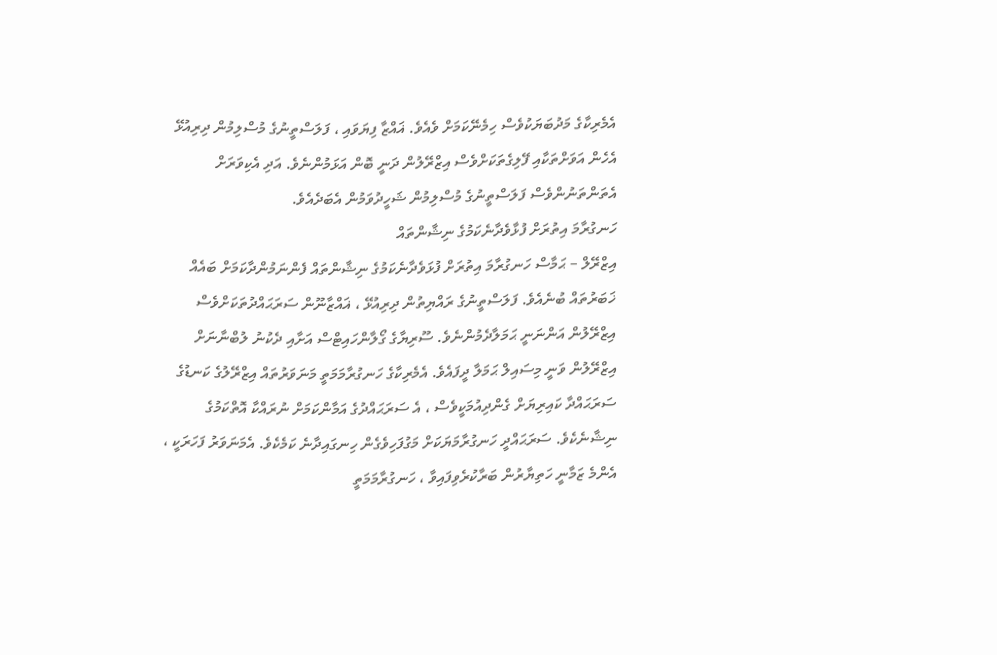އެމެރިކާގެ މަދުބަޔަކުވެސް ހިމެނޭކަމަށް ވެއެވެ. ޣައްޒާ ފިޔަވައި ، ފަލަސްތީނުގެ މުސްލިމުން ދިރިއުޅޭ އެހެން އަވަށްތަކާއި ފޭލިގެތަކަށްވެސް އިޒްރޭލުން ދަނީ ބޮން އަޅަމުންނެވެ. އަދި އެކިވަރަށް އެތަންތަނުންވެސް ފަލަސްތީނުގެ މުސްލިމުން ޝަހީދުވަމުން އެބަދެއެވެ.
ހަނގުރާމަ އިތުރަށް ފުޅާވެދާނެކަމުގެ ނިޝާންތައް
އިޒްރޭލް – ޙަމާސް ހަނގުރާމަ އިތުރަށް ފުޅަވެދާނެކަމުގެ ނިޝާންތައް ފެންނަމުންދާކަމަށް ބައެއް  ޚަބަރުތައް ބުނެއެވެ. ފަލަސްތީނުގެ ރައްޔިތުން ދިރިއުޅޭ ، ޣައްޒާނޫން ސަރަޙައްދުތަކަށްވެސް އިޒްރޭލުން އަންނަނީ ޙަމަލާދެމުންނެވެ. ސޫރިޔާގެ ގޯލާންހައިޓްސް އަށާއި ދެކުނު ލުބްނާނަށް އިޒްރޭލުން ވަނީ މިސައިލް ޙަމަލާ ދީފައެވެ. އެމެރިކާގެ ހަނގުރާމަމަތީ މަނަވަރުތައް އިޒްރޭލުގެ ކަނޑުގެ ސަރަޙައްދާ ކައިރިޔަށް ގެންދިއުމަކީވެސް ، އެ ސަރަޙައްދުގެ އަމާންކަމަށް ނުރައްކާ އޮތްކަމުގެ ނިޝާނެކެވެ. ސަރަޙައްދީ ހަނގުރާމަޔަކަށް މަގުފަހިވެގެން ހިނގައިދާނެ ކަމެކެވެ. އެމަނަވަރު ފަހަރަކީ ، އެންމެ ޒަމާނީ ހަތިޔާރުން ބަރާކުރެވިފައިވާ ، ހަނގުރާމަމަތީ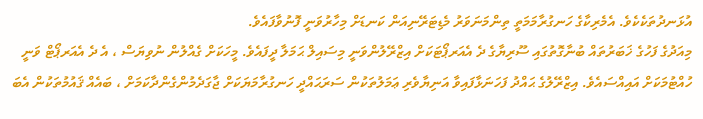އުޅަނދުތަކެކެވެ. އެމެރިކާގެ ހަނގުރާމަމަތީ ތިންމަނަވަރު މެޑިޓަރޭނިއަން ކަނޑަށް މިހާރުވަނީ ފޮނުވާފައެވެ.
މިއަދުގެ ފަހުގެ ޚަބަރުތައް ބުނާގޮތުގައި ސޫރިޔާގެ ދެ އެއަރޕޯޓަކަށް އިޒްރޭލުންވަނީ މިސައިލް ޙަމަލާ ދީފައެވެ. މީހަކަށް ގެއްލުން ނުވިޔަސް ، އެ ދެ އެއަރޕޯޓް ވަނީ ހުއްޓުމަކަށް އައިއްސައެވެ. އިޒްރޭލުގެ ޙައްދު ފަހަނަޅާފައިވާ އަނިޔާވެރި ޢަމަލުތަކުން ސަރަޙައްދީ ހަނގުރާމަޔަކަށް ޖާގަދެމުންގެންދާކަމަށް ، ބައެއް ޤައުމުތަކުން އެބަ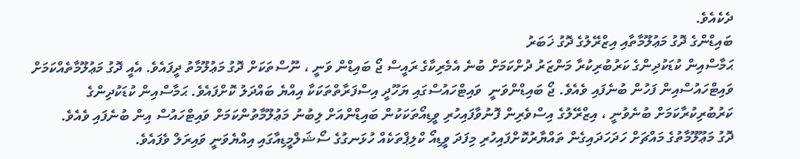ދެކެއެވެ.
ބައިޑްންގެ ދޮގު މަޢުލޫމާތާއި އިޒްރޭލުގެ ދޮގު ޚަބަރު
ޙަމާސްއިން ކުޑަކުދިންގެ ކަރުބުރިކުރާ މަންޒަރު ދުށްކަމަށް ބުނެ އެމެރިކާގެ ރައީސް ޖޯ ބައިޑްން ވަނީ ، ނޫސްތަކަށް ދޮގު މަޢުލޫމާތު ދީފައެވެ. އެއީ ދޮގު މަޢުލޫމާތެއްކަމަށް ވައިޓްހައުސްއިން ފަހުން ބުނެފައި ވެއެވެ. ޖޯ ބައިޑްންވަނީ  ވައިޓްހައުސްގައި ޔަހޫދީ އިސްފަރާތްތަކަކާ އިއްޔެ ބައްދަލު ކޮށްފައެވެ. ޙަމާސްއިން ކުޑަކުދިންގެ ކަރުބުރިކުރާކަމަށް ބުނެވުނީ ، އިޒްރޭލުގެ އިސްވެރިން ފޮނުވާފައިހުރި ވީޑިއޯތަކަކުން ބައިޑްންއަށް ލިބުނު މަޢުލޫމާތުންކަމަށް ވައިޓްހައުސް އިން ބުނެފައި ވެއެވެ.
ދޮގު މަޢޫލޫމާތުގެ މައްޗަށް ހަދަހަދައިގެން ތައްޔާރުކޮށްފައިހުރި މިފަދަ ވީޑިއޯ ކްލިޕްތަކެއް ހުޅަނގުގެ ސޯޝަލްމީޑިއާގައި އިއްޔެވަނީ ވައިރަލް ވެފައެވެ.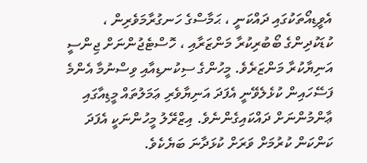އެވީޑިއޯތަކުގައި ދައްކަނީ ، ޙަމާސްގެ ހަނގުރާމަވެރިން ، ކުޑަކުދިންގެ ބޯބުރިކުރާ މަންޒަރާއި ، ހޮސްޓެޖުންނަށް ޖިންސީ އަނިޔާކުރާ މަންޒަރެވެ. މީހުންގެ ސިކުނޑިއާއި ވިސްނުމާ އެންމެ ފަސޭހައިން ކުޅެލެވޭނީ އެފަދަ އަނިޔާވެރި ޢަމަލުތައް މީޑިއާގައި ޢާންމުންނަށް ދައްކައިގެންނެވެ. އިޒްރޭލު މީހުންނަކީ އެފަދަ ކަންކަން ކުރުމަށް ވަރަށް ކުޅަދާނަ ބަޔެކެވެ.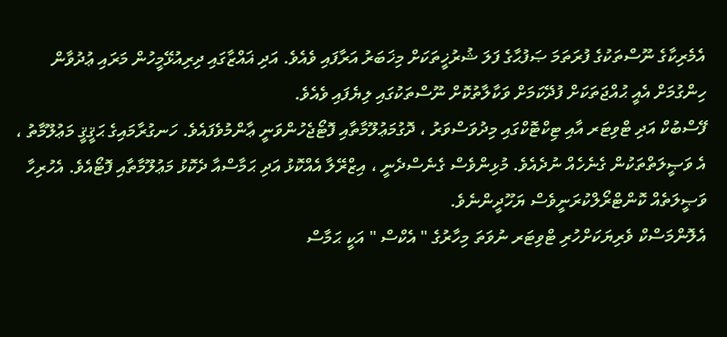އެމެރިކާގެ ނޫސްތަކުގެ ފުރަތަމަ ޞަފުޙާގެ ފަލަ ޝުރުޚީތަކަށް މިޚަބަރު އަރާފައި ވެއެވެ. އަދި ޣައްޒާގައި ދިރިއުޅޭމީހުން މަރައި ޢުދުވާން ހިންގުމަށް އެއީ ޙުއްޖަތަކަށް ފުދޭކަމަށް ވަކާލާތުކޮށް ނޫސްތަކުގައި ލިޔެފައި ވެއެވެ.
ފޭސްބުކް އަދި ޓްވިޓަރ އާއި ޓިކްޓޮކްގައި މިދުވަސްވަރު ، ދޮގުމަޢުލޫމާތާއި ފޮޓޯޖެހުންވަނީ ޢާންމުވެފައެވެ. ހަނގުރާމައިގެ ޙަޤީޤީ މަޢުލޫމާތު ، އެ ވަޞީލަތްތަކުން ގެނެހެއް ނުދެއެވެ. މުޅިންވެސް ގެނެސްދެނީ ، އިޒްރޭލާ އެއްކޮޅު އަދި ޙަމާސްއާ ދެކޮޅު މަޢުލޫމާތާއި ފޮޓޯއެވެ. އެހުރިހާ ވަޞީލަތެއް ކޮންޓްރޯލްކުރަނީވެސް ޔަހޫދީންނެވެ.
އެލޮންމަސްކް ވެރިޔަކަށްހުރި ޓްވިޓަރ ނުވަތަ މިހާރުގެ " އެކްސް " އަކީ ޙަމާސް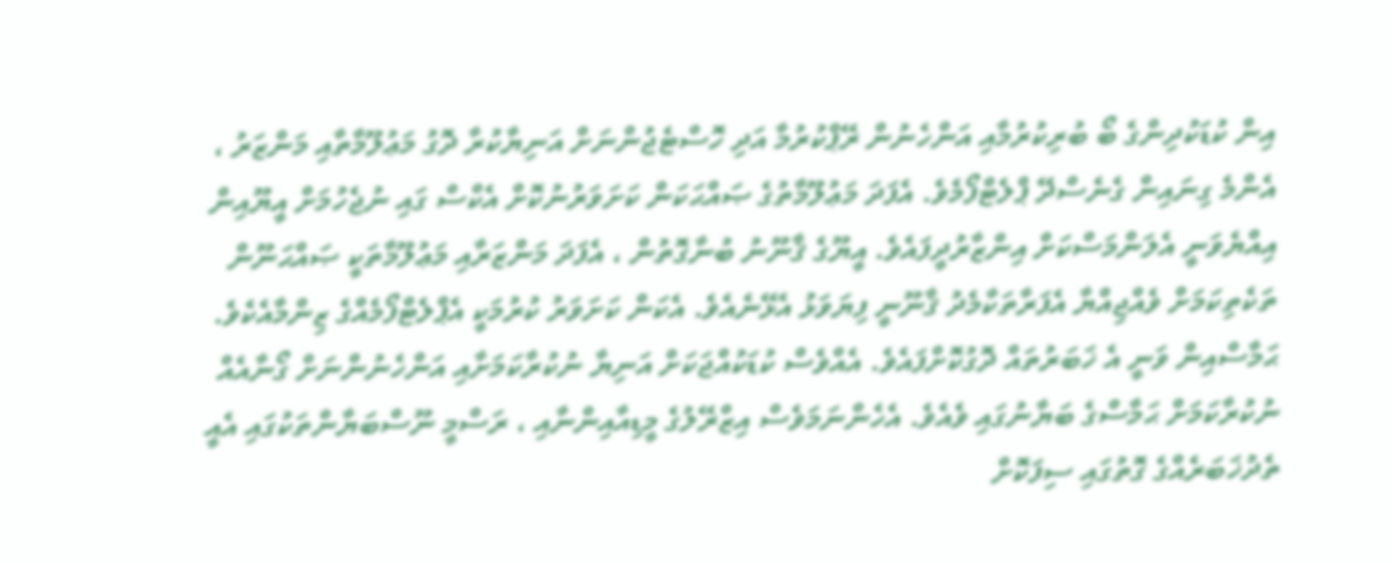އިން ކުޑަކުދިންގެ ބޯ ބުރިކުރުމާއި އަންހެނުން ރޭޕްކުރުމާ އަދި ހޮސްޓެޖުންނަށް އަނިޔާކުރާ ދޮގު މަޢުލޫމާތާއި މަންޒަރު ، އެންމެ ގިނައިން ގެނެސްދޭ ޕްލެޓްފޯމެވެ. އެފަދަ މަޢުލޫމާތުގެ ޞައްޙަކަން ކަށަވަރުނުކޮށް އެކްސް ގައި ނުޖެހުމަށް އީޔޫއިން އިއްޔެވަނީ އެލަންމަސްކަށް އިންޒާރުދީފައެވެ. އީޔޫގެ ޤާނޫނު ބުނާގޮތުން ، އެފަދަ މަންޒަރާއި މަޢުލޫމާތަކީ ޞައްޙަނޫން ތަކެތިކަމަށް ވެއްޖިއްޔާ އެފަރާތަކާމެދު ޤާނޫނީ ފިޔަވަޅު އެޅޭނެއެވެ. އެކަން ކަށަވަރު ކުރުމަކީ އެޕްލެޓްފޯމެއްގެ ޒިންމާއެކެވެ.
ޙަމާސްއިން ވަނީ އެ ޚަބަރުތައް ދޮގުކޮށްފައެވެ. އެއްވެސް ކުޑަކުއްޖަކަށް އަނިޔާ ނުކުރާކަމަށާއި އަންހެނުންނަށް ގޯނާއެއް ނުކުރާކަމަށް ޙަމާސްގެ ބަޔާނުގައި ވެއެވެ. އެހެންނަމަވެސް އިޒްރޭލުގެ މީޑިއާއިންނާއި ، ރަސްމީ ނޫސްބަޔާންތަކުގައި އެއީ ތެދުޚަބަރެއްގެ ގޮތުގައި ސިފަކޮށް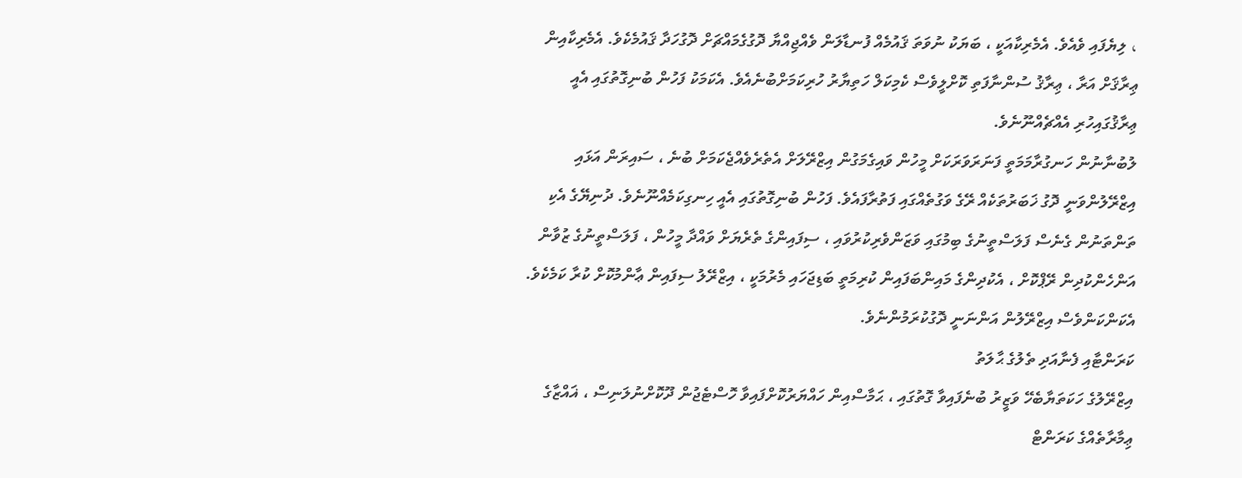، ލިޔެފައި ވެއެވެ. އެމެރިކާއަކީ ، ބަޔަކު ނުވަތަ ޤައުމެއް ފުނޑާލަން ވެއްޖިއްޔާ ދޮގުގެމައްޗަށް ދޮގުހަދާ ޤައުމެކެވެ. އެމެރިކާއިން ޢިރާޤަށް އަރާ ، ޢިރާޤު ސުންނާފަތި ކޮށްލީވެސް ކެމިކަލް ހަތިޔާރު ހުރިކަމަށްބުނެއެވެ. އެކަމަކު ފަހުން ބުނިގޮތުގައި އެއީ ޢިރާޤުގައިހުރި އެއްޗެއްނޫނެވެ.
ލުބުނާނުން ހަނގުރާމަމަތީ ފަނަރަވަރަކަށް މީހުން ވައިގެމަގުން އިޒްރޭލަށް އެތެރެވެއްޖެކަމަށް ބުނެ ، ސައިރަން އަޅައި އިޒްރޭލުންވަނީ ދޮގު ޚަބަރުތަކެއް ރޭގެ ވަގުތެއްގައި ފަތުރާފައެވެ. ފަހުން ބުނިގޮތުގައި އެއީ ހިނގިކަމެއްނޫނެވެ. ދުނިޔޭގެ އެކި ތަންތަނުން ގެނެސް ފަލަސްތީނުގެ ބިމުގައި ވަޒަންވެރިކުރުވައި ، ސިފައިންގެ ތެރެޔަށް ވައްދާ މީހުން ، ފަލަސްތީނުގެ ޒުވާން އަންހެންކުދިން ރޭޕްކޮށް ، އެކުދިންގެ މައިންބަފައިން ކުރިމަތީ ބަޑިޖަހައި މެރުމަކީ ، އިޒްރޭލު ސިފައިން ޢާންމުކޮށް ކުރާ ކަމެކެވެ. އެކަންކަންވެސް އިޒްރޭލުން އަންނަނީ ދޮގުކުރަމުންނެވެ.
ކަރަންޓާއި ފެނާއަދި ތެލުގެ ޙާލަތު
އިޒްރޭލުގެ ހަކަތަޔާބެހޭ ވަޒީރު ބުނެފައިވާ ގޮތުގައި ، ޙަމާސްއިން ހައްޔަރުކޮށްފައިވާ ހޮސްޓެޖުން ދޫކޮށްނުލަނިސް ، ޣައްޒާގެ ޢިމާރާތެއްގެ ކަރަންޓް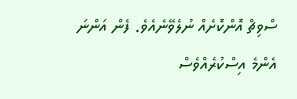ސްވިޗް އޮންކޮށެއް ނުލެވޭނެއެވެ. ފެން އަންނަ އެންމެ އިސްކުރެއްވެސް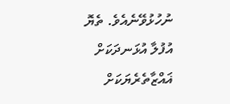ނުހުޅުވޭނެއެވެ. ތެޔޮ އުފުލާ އުޅަނދަކަށް ޣައްޒާތެރެޔަކަށް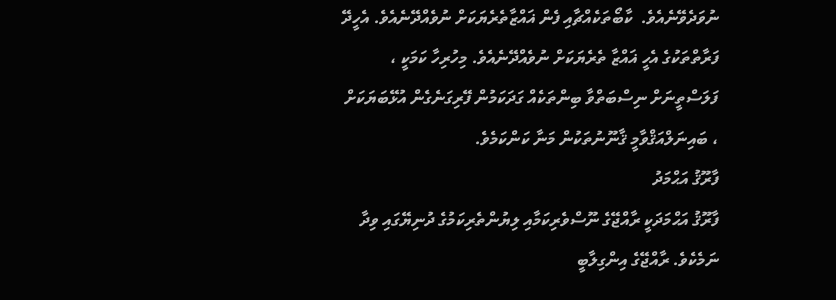ނުވަދެވޭނެއެވެ.  ކާބޯތަކެއްޗާއި ފެން ޣައްޒާތެރެޔަކަށް ނުވެއްދޭނެއެވެ. އެހީދޭ ފަރާތްތަކުގެ އެހީ ޣައްޒާ ތެރެޔަކަށް ނުވެއްދޭނެއެވެ. މިހުރިހާ ކަމަކީ ، ފަލަސްތީނަށް ނިސްބަތްވާ ބިންތަކެއް ގަދަކަމުން ފޭރިގަނެގެން އުޅޭބަޔަކަށް ، ބައިނަލްއަޤްވާމީ ޤާނޫނުތަކުން މަނާ ކަންކަމެވެ.
ފާރޫޤު އަޙްމަދު
ފާރޫޤު އަޙްމަދަކީ ރާއްޖޭގެ ނޫސްވެރިކަމާއި ލިޔުންތެރިކަމުގެ ދުނިޔޭގައި ވިދާ ނަމެކެވެ. ރާއްޖޭގެ އިންގިލާބީ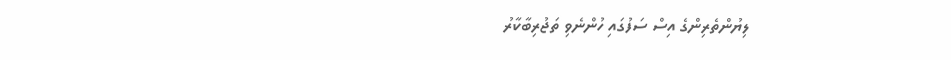ލިޔުންތެރިންގެ އިސް ސަފުގައި ހުންނެވި ތަޖުރިބާކާރު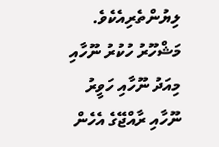ލިޔުންތެރިއެކެވެ. މަޝްހޫރު ހުކުރު ނޫހާއި މިއަދު ނޫހާއި ހަވީރު ނޫހާއި ރާއްޖޭގެ އެހެން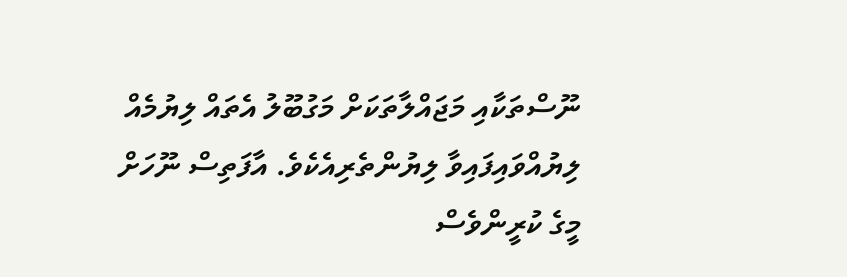ނޫސްތަކާއި މަޖައްލާތަކަށް މަގުބޫލު އެތައް ލިޔުމެއް ލިޔުއްވައިފައިވާ ލިޔުންތެރިއެކެވެ. އާފަތިސް ނޫހަށް މީގެ ކުރީންވެސް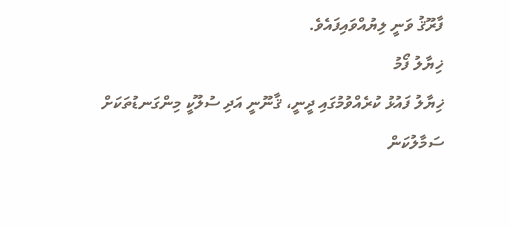ފާރޫޤު ވަނީ ލިޔުއްވައިފައެވެ.
ޚިޔާލު ފޯމު
ޚިޔާލު ފައުޅު ކުރެއްވުމުގައި ދީނީ، ޤާނޫނީ އަދި ސުލޫކީ މިންގަނޑުތަކަށް ސަމާލުކަން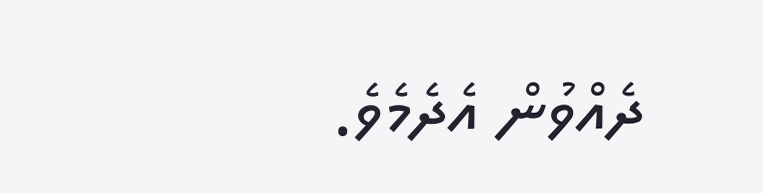ދެއްވުން އެދެމެވެ.